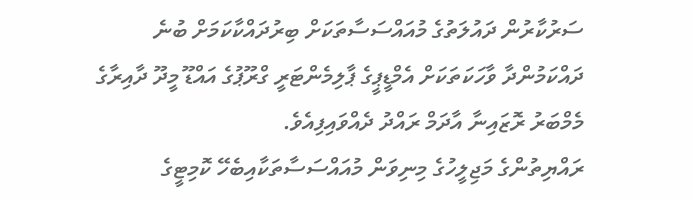ސަރުކާރުން ދައުލަތުގެ މުއައްސަސާތަކަށް ބިރުދައްކާކަމަށް ބުނެ ދައްކަމުންދާ ވާހަކަތަކަށް އެމްޑީޕީގެ ޕާލިމެންޓަރީ ގްރޫޕުގެ އައްޑޫ މީދޫ ދާއިރާގެ މެމްބަރު ރޮޒައިނާ އާދަމް ރައްދު ދެއްވައިފިއެވެ.
ރައްޔިތުންގެ މަޖިލީހުގެ މިނިވަން މުއައްސަސާތަކާއިބެހޭ ކޮމިޓީގެ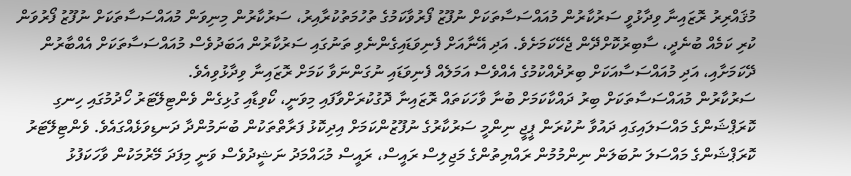މުޤައްރިރު ރޮޒައިނާ ވިދާޅުވީ ސަރުކާރުން މުއައްސަސާތަކަށް ނުފޫޒު ފޯރުވާކަމުގެ ތުހުމަތުކުރާއިރު، ސަރުކާރުން މިނިވަން މުއައްސަސާތަކަށް ނުފޫޒު ފޯރުވަން ކުރި ކަމެއް ބުނެދީ، ސާބިރުކޮށްދޭން ޖެހޭކަމަށެވެ. އަދި އޭނާއަށް ފެނިވަޑައިގެންނެވި ތަނުގައި ސަރުކާރުން އަބަދުވެސް މުއައްސަސާތަކަށް އެއްބާރުން ދޭކަމަށާއި، އަދި މުއައްސަސާއަކަށް ބިރުދެއްކުމުގެ އެއްވެސް އަމަލެއް ފެނިވަޑައި ނުގަންނަވާ ކަމަށް ރޮޒައިނާ ވިދާޅުވިއެވެ.
ސަރުކާރުން މުއައްސަސާތަކަށް ބިރު ދައްކާކަމަށް ބުނާ ވާހަކަތައް ރޮޒައިނާ ދޮގުކުރަށްވާފައި މިވަނީ، ކޯވިޑާއި ގުޅިގެން ވެންޓިލޭޓަރު ހޯދުމުގައި ހިނގި ކޮރަޕްޝަންގެ މައްސަލައިގައި ދައުވާ ނުކުރަން ޕީޖީ ނިންމީ ސަރުކާރުގެ ނުފޫޒުންކަމަށް އިދިކޮޅު ފަރާތްތަކުން ބުނަމުންދާ ދަނޑިވަޅެއްގައެވެ. ވެންޓިލޭޓަރު ކޮރަޕްޝަންގެ މައްސަލަ ނުބަލަން ނިންމުމުން ރައްޔިތުންގެ މަޖިލިސް ރައީސް، ރައީސް މުޙައްމަދު ނަޝީދުވެސް ވަނީ މިފަދަ މޭރުމަކުން ވާހަކަފުޅު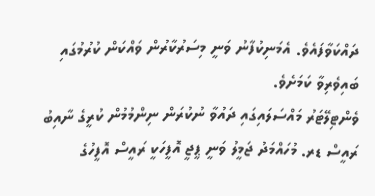ދައްކަވާފައެވެ. އެމަނިކުފާނު ވަނީ މިސަރުކާރުން ވައްކަން ކުރުމުގައި ބައިވެރިވާ ކަމަށެވެ.
ވެންޓިލޭޓަރު މައްސަލައިގައި ދައުވާ ނުކުރަން ނިންމުމުން ކުރީގެ ނާއިބު ރައީސް ޑރ. މުހައްމަދު ޖަމީލު ވަނީ ޕީޖީ އޮފީހަކީ ރައީސް އޮފީހުގެ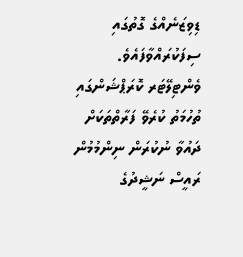ޑިވިޒަނެއްގެ ގޮތުގައި ސިފަކުރައްވާފައެވެ.
ވެންޓިލޭޓަރ ކޮރަޕްޝަންގައި ތުހުމަތު ކުރެވޭ ފަރާތްތަކަށް ދައުވާ ނުކުރަން ނިންމުމުން ރައީސް ނަޝީދުގެ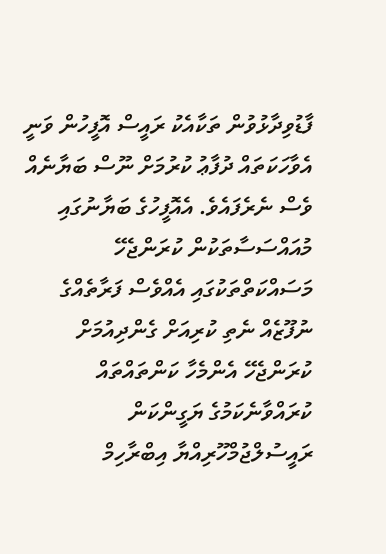ފާޑުވިދާޅުވުން ތަކާއެކު ރައީސް އޮފީހުން ވަނީ އެވާހަކަތައް ދުފާޢު ކުރުމަށް ނޫސް ބަޔާނެއް ވެސް ނެރެފައެވެ. އެއޮފީހުގެ ބަޔާނުގައި މުއައްސަސާތަކުން ކުރަންޖެހޭ މަސައްކަތްތަކުގައި އެއްވެސް ފަރާތެއްގެ ނުފޫޒެއް ނެތި ކުރިއަށް ގެންދިއުމަށް ކުރަންޖެހޭ އެންމެހާ ކަންތައްތައް ކުރައްވާނެކަމުގެ ޔަގީންކަން ރައީސުލްޖުމްހޫރިއްޔާ އިބްރާހިމް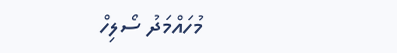މުހައްމަދު ސޯލިހް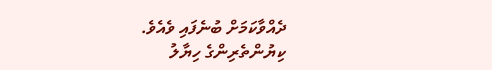ދެއްވާކަމަށް ބުނެފައި ވެއެވެ.
ކިޔުންތެރިންގެ ހިޔާލު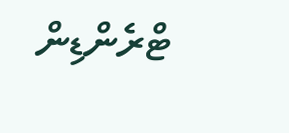ޓްރެންޑިން